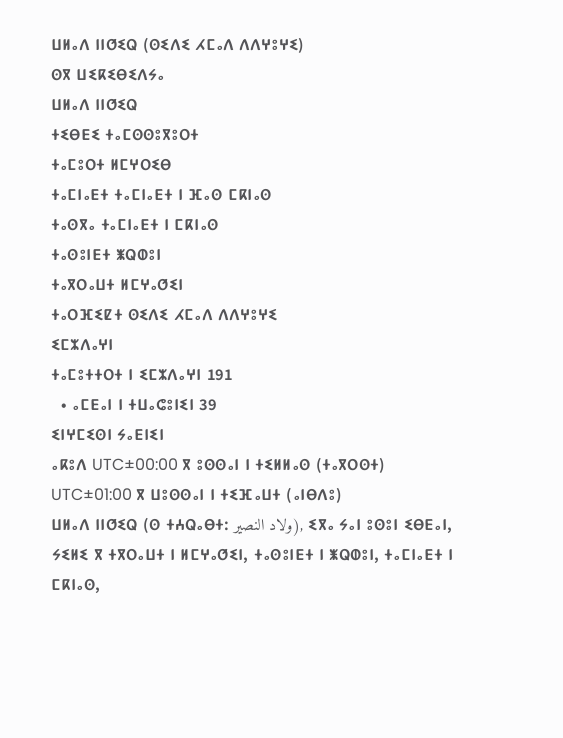ⵡⵍⴰⴷ ⵏⵏⵚⵉⵕ (ⵙⵉⴷⵉ ⵃⵎⴰⴷ ⴷⴷⵖⵓⵖⵉ)
ⵙⴳ ⵡⵉⴽⵉⴱⵉⴷⵢⴰ
ⵡⵍⴰⴷ ⵏⵏⵚⵉⵕ
ⵜⵉⴱⴹⵉ ⵜⴰⵎⵙⵙⵓⴳⵓⵔⵜ
ⵜⴰⵎⵓⵔⵜ ⵍⵎⵖⵔⵉⴱ
ⵜⴰⵎⵏⴰⴹⵜ ⵜⴰⵎⵏⴰⴹⵜ ⵏ ⴼⴰⵙ ⵎⴽⵏⴰⵙ
ⵜⴰⵙⴳⴰ ⵜⴰⵎⵏⴰⴹⵜ ⵏ ⵎⴽⵏⴰⵙ
ⵜⴰⵙⵓⵏⴹⵜ ⵥⵕⵀⵓⵏ
ⵜⴰⴳⵔⴰⵡⵜ ⵍⵎⵖⴰⵚⵉⵏ
ⵜⴰⵔⴼⵉⵇⵜ ⵙⵉⴷⵉ ⵃⵎⴰⴷ ⴷⴷⵖⵓⵖⵉ
ⵉⵎⵣⴷⴰⵖⵏ
ⵜⴰⵎⵓⵜⵜⵔⵜ ⵏ ⵉⵎⵣⴷⴰⵖⵏ 191
  • ⴰⵎⴹⴰⵏ ⵏ ⵜⵡⴰⵛⵓⵏⵉⵏ 39
ⵉⵏⵖⵎⵉⵙⵏ ⵢⴰⴹⵏⵉⵏ
ⴰⴽⵓⴷ UTC±00:00 ⴳ ⵓⵙⵙⴰⵏ ⵏ ⵜⵉⵍⵍⴰⵙ (ⵜⴰⴳⵔⵙⵜ)
UTC±01:00 ⴳ ⵡⵓⵙⵙⴰⵏ ⵏ ⵜⵉⴼⴰⵡⵜ (ⴰⵏⴱⴷⵓ)
ⵡⵍⴰⴷ ⵏⵏⵚⵉⵕ (ⵙ ⵜⵄⵕⴰⴱⵜ: ولاد النصير), ⵉⴳⴰ ⵢⴰⵏ ⵓⵙⵓⵏ ⵉⴱⴹⴰⵏ, ⵢⵉⵍⵉ ⴳ ⵜⴳⵔⴰⵡⵜ ⵏ ⵍⵎⵖⴰⵚⵉⵏ, ⵜⴰⵙⵓⵏⴹⵜ ⵏ ⵥⵕⵀⵓⵏ, ⵜⴰⵎⵏⴰⴹⵜ ⵏ ⵎⴽⵏⴰⵙ,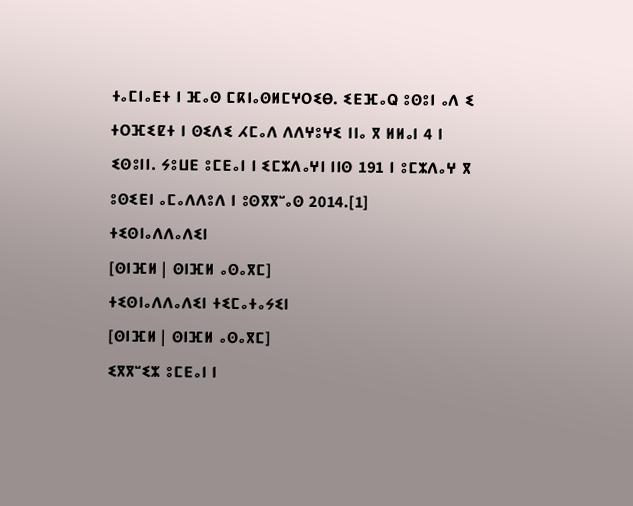ⵜⴰⵎⵏⴰⴹⵜ ⵏ ⴼⴰⵙ ⵎⴽⵏⴰⵙⵍⵎⵖⵔⵉⴱ. ⵉⴹⴼⴰⵕ ⵓⵙⵓⵏ ⴰⴷ ⵉ ⵜⵔⴼⵉⵇⵜ ⵏ ⵙⵉⴷⵉ ⵃⵎⴰⴷ ⴷⴷⵖⵓⵖⵉ ⵏⵏⴰ ⴳ ⵍⵍⴰⵏ 4 ⵏ ⵉⵙⵓⵏⵏ. ⵢⵓⵡⴹ ⵓⵎⴹⴰⵏ ⵏ ⵉⵎⵣⴷⴰⵖⵏ ⵏⵏⵙ 191 ⵏ ⵓⵎⵣⴷⴰⵖ ⴳ ⵓⵙⵉⴹⵏ ⴰⵎⴰⴷⴷⵓⴷ ⵏ ⵓⵙⴳⴳⵯⴰⵙ 2014.[1]
ⵜⵉⵙⵏⴰⴷⴷⴰⴷⵉⵏ
[ⵙⵏⴼⵍ | ⵙⵏⴼⵍ ⴰⵙⴰⴳⵎ]
ⵜⵉⵙⵏⴰⴷⴷⴰⴷⵉⵏ ⵜⵉⵎⴰⵜⴰⵢⵉⵏ
[ⵙⵏⴼⵍ | ⵙⵏⴼⵍ ⴰⵙⴰⴳⵎ]
ⵉⴳⴳⵯⵉⵣ ⵓⵎⴹⴰⵏ ⵏ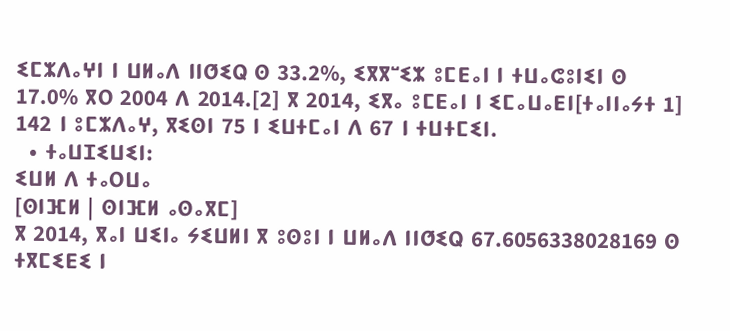ⵉⵎⵣⴷⴰⵖⵏ ⵏ ⵡⵍⴰⴷ ⵏⵏⵚⵉⵕ ⵙ 33.2%, ⵉⴳⴳⵯⵉⵣ ⵓⵎⴹⴰⵏ ⵏ ⵜⵡⴰⵛⵓⵏⵉⵏ ⵙ 17.0% ⴳⵔ 2004 ⴷ 2014.[2] ⴳ 2014, ⵉⴳⴰ ⵓⵎⴹⴰⵏ ⵏ ⵉⵎⴰⵡⴰⴹⵏ[ⵜⴰⵏⵏⴰⵢⵜ 1] 142 ⵏ ⵓⵎⵣⴷⴰⵖ, ⴳⵉⵙⵏ 75 ⵏ ⵉⵡⵜⵎⴰⵏ ⴷ 67 ⵏ ⵜⵡⵜⵎⵉⵏ.
  • ⵜⴰⵡⵊⵉⵡⵉⵏ:
ⵉⵡⵍ ⴷ ⵜⴰⵔⵡⴰ
[ⵙⵏⴼⵍ | ⵙⵏⴼⵍ ⴰⵙⴰⴳⵎ]
ⴳ 2014, ⴳⴰⵏ ⵡⵉⵏⴰ ⵢⵉⵡⵍⵏ ⴳ ⵓⵙⵓⵏ ⵏ ⵡⵍⴰⴷ ⵏⵏⵚⵉⵕ 67.6056338028169 ⵙ ⵜⴳⵎⵉⴹⵉ ⵏ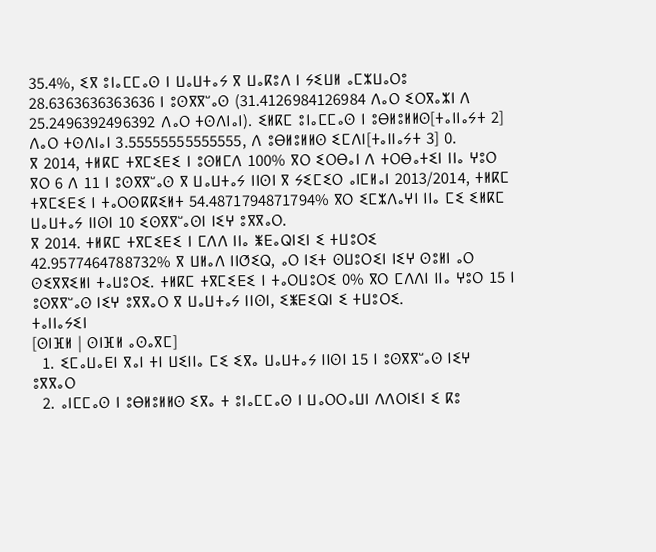35.4%, ⵉⴳ ⵓⵏⴰⵎⵎⴰⵙ ⵏ ⵡⴰⵡⵜⴰⵢ ⴳ ⵡⴰⴽⵓⴷ ⵏ ⵢⵉⵡⵍ ⴰⵎⵣⵡⴰⵔⵓ 28.6363636363636 ⵏ ⵓⵙⴳⴳⵯⴰⵙ (31.4126984126984 ⴷⴰⵔ ⵉⵔⴳⴰⵣⵏ ⴷ 25.2496392496392 ⴷⴰⵔ ⵜⵙⴷⵏⴰⵏ). ⵉⵍⴽⵎ ⵓⵏⴰⵎⵎⴰⵙ ⵏ ⵓⴱⵍⵓⵍⵍⵙ[ⵜⴰⵏⵏⴰⵢⵜ 2] ⴷⴰⵔ ⵜⵙⴷⵏⴰⵏ 3.55555555555555, ⴷ ⵓⴱⵍⵓⵍⵍⵙ ⵉⵎⴷⵏ[ⵜⴰⵏⵏⴰⵢⵜ 3] 0.
ⴳ 2014, ⵜⵍⴽⵎ ⵜⴳⵎⵉⴹⵉ ⵏ ⵓⵙⵍⵎⴷ 100% ⴳⵔ ⵉⵔⴱⴰⵏ ⴷ ⵜⵔⴱⴰⵜⵉⵏ ⵏⵏⴰ ⵖⵓⵔ ⴳⵔ 6 ⴷ 11 ⵏ ⵓⵙⴳⴳⵯⴰⵙ ⴳ ⵡⴰⵡⵜⴰⵢ ⵏⵏⵙⵏ ⴳ ⵢⵉⵎⵉⵔ ⴰⵏⵎⵍⴰⵏ 2013/2014, ⵜⵍⴽⵎ ⵜⴳⵎⵉⴹⵉ ⵏ ⵜⴰⵔⵙⴽⴽⵉⵍⵜ 54.4871794871794% ⴳⵔ ⵉⵎⵣⴷⴰⵖⵏ ⵏⵏⴰ ⵎⵉ ⵉⵍⴽⵎ ⵡⴰⵡⵜⴰⵢ ⵏⵏⵙⵏ 10 ⵉⵙⴳⴳⵯⴰⵙⵏ ⵏⵉⵖ ⵓⴳⴳⴰⵔ.
ⴳ 2014. ⵜⵍⴽⵎ ⵜⴳⵎⵉⴹⵉ ⵏ ⵎⴷⴷ ⵏⵏⴰ ⵥⴹⴰⵕⵏⵉⵏ ⵉ ⵜⵡⵓⵔⵉ 42.9577464788732% ⴳ ⵡⵍⴰⴷ ⵏⵏⵚⵉⵕ, ⴰⵔ ⵏⵉⵜ ⵙⵡⵓⵔⵉⵏ ⵏⵉⵖ ⵙⵓⵍⵏ ⴰⵔ ⵙⵉⴳⴳⵉⵍⵏ ⵜⴰⵡⵓⵔⵉ. ⵜⵍⴽⵎ ⵜⴳⵎⵉⴹⵉ ⵏ ⵜⴰⵔⵡⵓⵔⵉ 0% ⴳⵔ ⵎⴷⴷⵏ ⵏⵏⴰ ⵖⵓⵔ 15 ⵏ ⵓⵙⴳⴳⵯⴰⵙ ⵏⵉⵖ ⵓⴳⴳⴰⵔ ⴳ ⵡⴰⵡⵜⴰⵢ ⵏⵏⵙⵏ, ⵉⵥⴹⵉⵕⵏ ⵉ ⵜⵡⵓⵔⵉ.
ⵜⴰⵏⵏⴰⵢⵉⵏ
[ⵙⵏⴼⵍ | ⵙⵏⴼⵍ ⴰⵙⴰⴳⵎ]
  1. ⵉⵎⴰⵡⴰⴹⵏ ⴳⴰⵏ ⵜⵏ ⵡⵉⵏⵏⴰ ⵎⵉ ⵉⴳⴰ ⵡⴰⵡⵜⴰⵢ ⵏⵏⵙⵏ 15 ⵏ ⵓⵙⴳⴳⵯⴰⵙ ⵏⵉⵖ ⵓⴳⴳⴰⵔ
  2. ⴰⵏⵎⵎⴰⵙ ⵏ ⵓⴱⵍⵓⵍⵍⵙ ⵉⴳⴰ ⵜ ⵓⵏⴰⵎⵎⴰⵙ ⵏ ⵡⴰⵔⵔⴰⵡⵏ ⴷⴷⵔⵏⵉⵏ ⵉ ⴽⵓ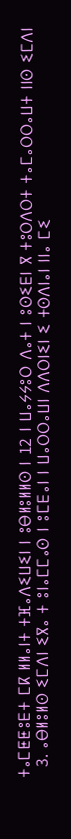ⵜⴰⵎⵟⵟⵓⴹⵜ ⵎⴽ ⵍⵍⴰⵏⵜ ⵜⴼⴰⴷⵉⵡⵉⵏ ⵏ ⵓⴱⵍⵓⵍⵍⵙ ⵏ 12 ⵏ ⵡⴰⵢⵢⵓⵔ ⴷⴰⵜ ⵏ ⵓⵙⵉⴹⵏ ⴳ ⵜⵓⵔⴷⵔⵜ ⵜⴰⵎⴰⵔⵔⴰⵡⵜ ⵏⵏⵙ ⵉⵎⴷⵏ
  3. ⴰⴱⵍⵓⵍⵙ ⵉⵎⴷⵏ ⵉⴳⴰ ⵜ ⵓⵏⴰⵎⵎⴰⵙ ⵏ ⵓⵎⴹⴰⵏ ⵏ ⵡⴰⵔⵔⴰⵡⵏ ⴷⴷⵔⵏⵉⵏ ⵉ ⵜⵙⴷⵏⴰⵏ ⵏⵏⴰ ⵎⵉ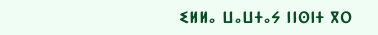ⵉⵍⵍⴰ ⵡⴰⵡⵜⴰⵢ ⵏⵏⵙⵏⵜ ⴳⵔ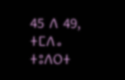45 ⴷ 49, ⵜⵎⴷⴰ ⵜⵓⴷⵔⵜ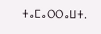ⵜⴰⵎⴰⵔⵔⴰⵡⵜ.